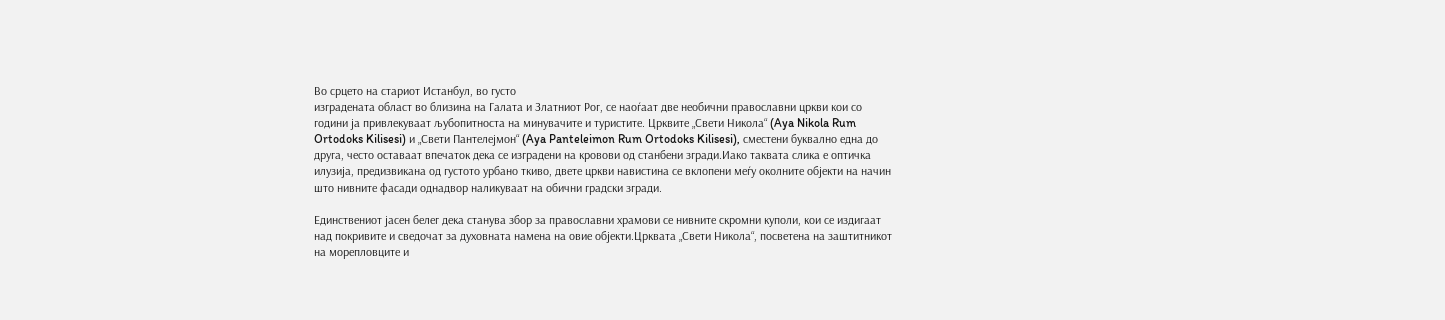Во срцето на стариот Истанбул, во густо
изградената област во близина на Галата и Златниот Рог, се наоѓаат две необични православни цркви кои со години ја привлекуваат љубопитноста на минувачите и туристите. Црквите „Свети Никола“ (Aya Nikola Rum Ortodoks Kilisesi) и „Свети Пантелејмон“ (Aya Panteleimon Rum Ortodoks Kilisesi), сместени буквално една до друга, често оставаат впечаток дека се изградени на кровови од станбени згради.Иако таквата слика е оптичка илузија, предизвикана од густото урбано ткиво, двете цркви навистина се вклопени меѓу околните објекти на начин што нивните фасади однадвор наликуваат на обични градски згради.

Единствениот јасен белег дека станува збор за православни храмови се нивните скромни куполи, кои се издигаат над покривите и сведочат за духовната намена на овие објекти.Црквата „Свети Никола“, посветена на заштитникот на морепловците и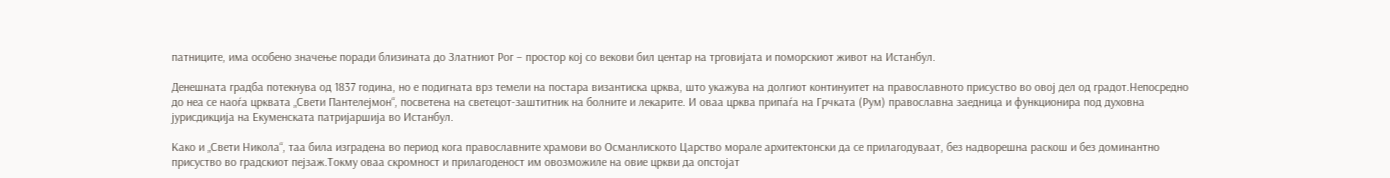патниците, има особено значење поради близината до Златниот Рог – простор кој со векови бил центар на трговијата и поморскиот живот на Истанбул.

Денешната градба потекнува од 1837 година, но е подигната врз темели на постара византиска црква, што укажува на долгиот континуитет на православното присуство во овој дел од градот.Непосредно до неа се наоѓа црквата „Свети Пантелејмон“, посветена на светецот-заштитник на болните и лекарите. И оваа црква припаѓа на Грчката (Рум) православна заедница и функционира под духовна јурисдикција на Екуменската патријаршија во Истанбул.

Како и „Свети Никола“, таа била изградена во период кога православните храмови во Османлиското Царство морале архитектонски да се прилагодуваат, без надворешна раскош и без доминантно присуство во градскиот пејзаж.Токму оваа скромност и прилагоденост им овозможиле на овие цркви да опстојат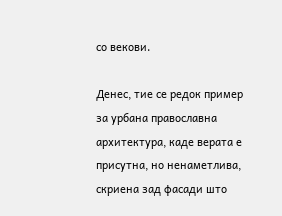со векови.

Денес, тие се редок пример за урбана православна архитектура, каде верата е присутна, но ненаметлива, скриена зад фасади што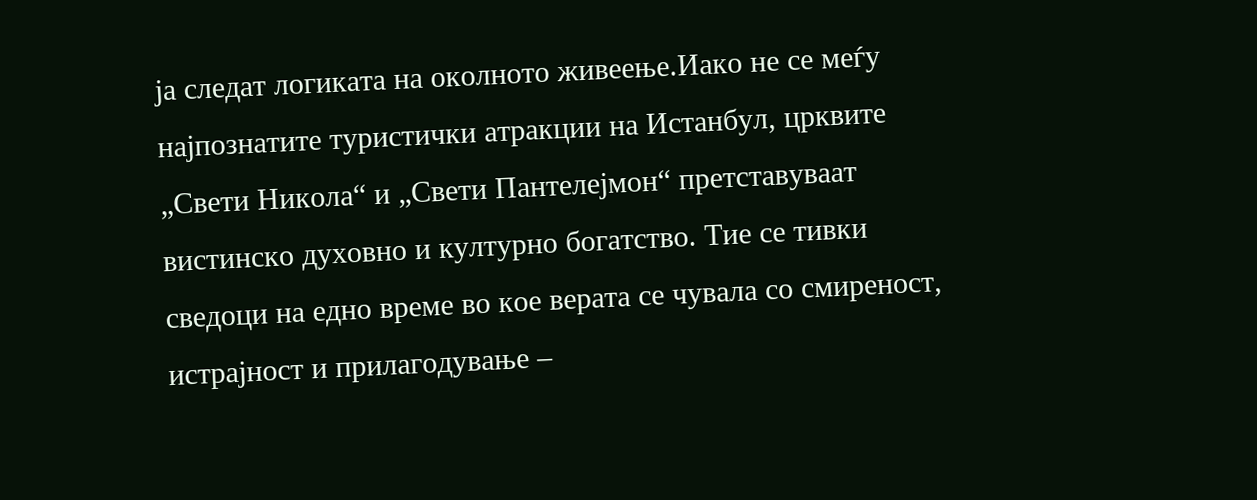ја следат логиката на околното живеење.Иако не се меѓу најпознатите туристички атракции на Истанбул, црквите „Свети Никола“ и „Свети Пантелејмон“ претставуваат вистинско духовно и културно богатство. Тие се тивки сведоци на едно време во кое верата се чувала со смиреност, истрајност и прилагодување –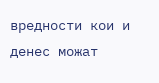вредности кои и денес можат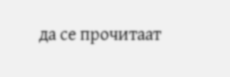да се прочитаат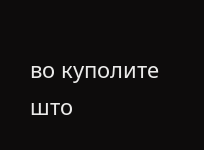во куполите што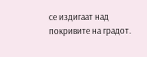се издигаат над покривите на градот.